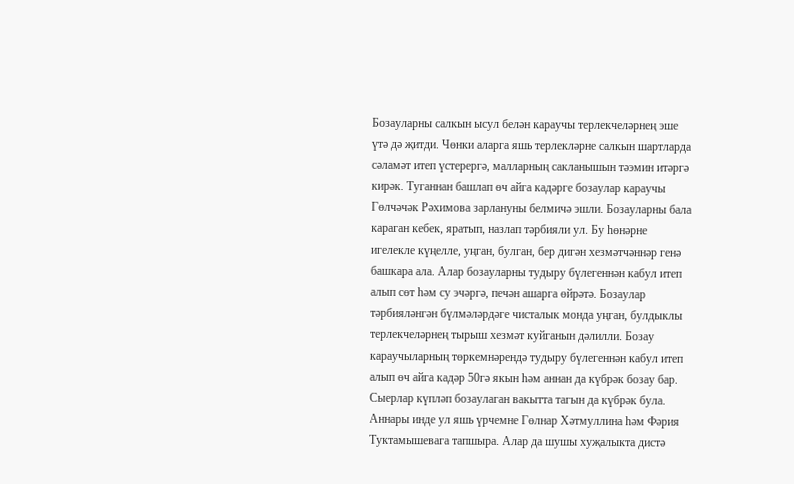Бозауларны салкын ысул белән караучы терлекчеләрнең эше үтә дә җитди. Чөнки аларга яшь терлекләрне салкын шартларда сәламәт итеп үстерергә, малларның сакланышын тәэмин итәргә кирәк. Туганнан башлап өч айга кадәрге бозаулар караучы Гөлчәчәк Рәхимова зарлануны белмичә эшли. Бозауларны бала караган кебек, яратып, назлап тәрбияли ул. Бу һөнәрне игелекле күңелле, уңган, булган, бер дигән хезмәтчәннәр генә башкара ала. Алар бозауларны тудыру бүлегеннән кабул итеп алып сөт һәм су эчәргә, печән ашарга өйрәтә. Бозаулар тәрбияләнгән бүлмәләрдәге чисталык монда уңган, булдыклы терлекчеләрнең тырыш хезмәт куйганын дәлилли. Бозау караучыларның төркемнәрендә тудыру бүлегеннән кабул итеп алып өч айга кадәр 50гә якын һәм аннан да күбрәк бозау бар. Сыерлар күпләп бозаулаган вакытта тагын да күбрәк була.
Аннары инде ул яшь үрчемне Гөлнар Хәтмуллина һәм Фәрия Туктамышевага тапшыра. Алар да шушы хуҗалыкта дистә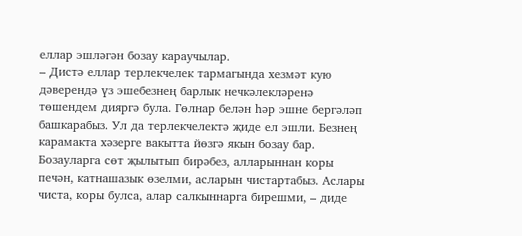еллар эшләгән бозау караучылар.
– Дистә еллар терлекчелек тармагында хезмәт кую дәверендә үз эшебезнең барлык нечкәлекләренә төшендем дияргә була. Гөлнар белән һәр эшне бергәләп башкарабыз. Ул да терлекчелектә җиде ел эшли. Безнең карамакта хәзерге вакытта йөзгә якын бозау бар. Бозауларга сөт җылытып бирәбез, алларыннан коры печән, катнашазык өзелми, асларын чистартабыз. Аслары чиста, коры булса, алар салкыннарга бирешми, – диде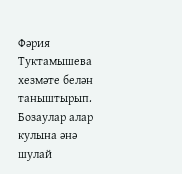Фәрия Туктамышева хезмәте белән таныштырып.
Бозаулар алар кулына әнә шулай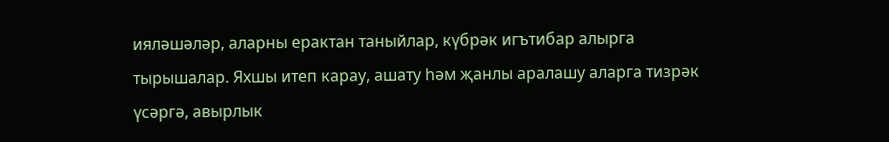ияләшәләр, аларны ерактан таныйлар, күбрәк игътибар алырга тырышалар. Яхшы итеп карау, ашату һәм җанлы аралашу аларга тизрәк үсәргә, авырлык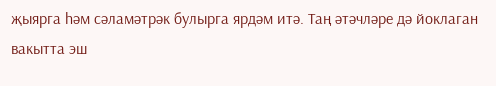җыярга һәм сәламәтрәк булырга ярдәм итә. Таң әтәчләре дә йоклаган вакытта эш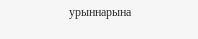урыннарына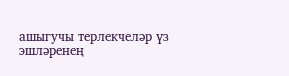ашыгучы терлекчеләр үз эшләренең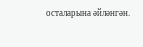осталарына әйләнгән.